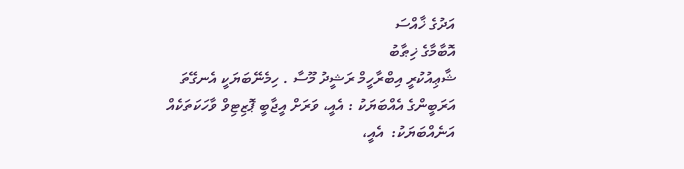އަދުގެ ޚާއްސަ
އޮބާމާގެ ޚިޠާބު
ޝާޢިއުކުރީ އިބްރާހީމް ރަޝީދު މޫސާ . ހިމެނޭބަޔަކީ އެނގޭތަ
އަރަބީންގެ އެއްބަޔަކު : އެއީ، ވަރަށް އީޖާބީ ޕޮޒިޓިވް ވާހަކަތަކެއް
އަނެއްބަޔަކު:  އެއީ،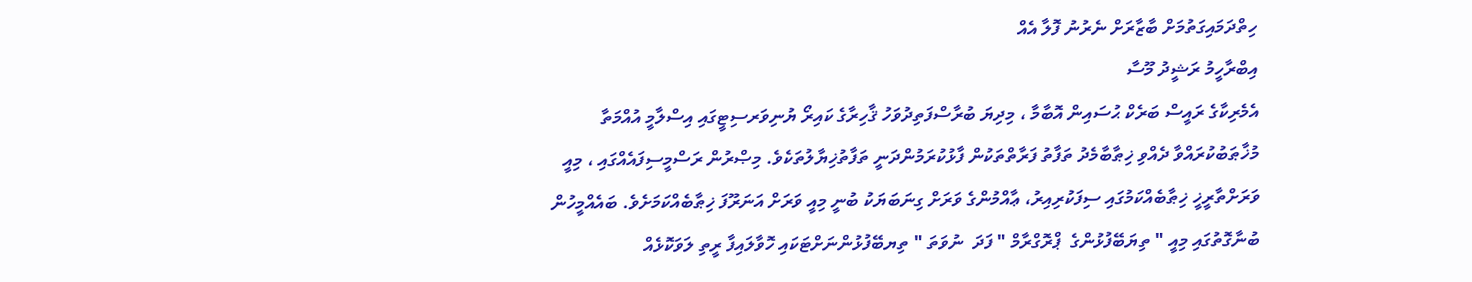ހިތްދަމައިގަތުމަށް ބާޒާރަށް ނެރުނު ފޮލާ އެއް
އިބްރާހީމު ރަޝީދު މޫސާ
އެމެރިކާގެ ރައީސް ބަރެކް ޙުސައިން އޮބާމާ ، މިދިޔަ ބުރާސްފަތިދުވަހު ޤާހިރާގެ ކައިރޯ ޔުނިވަރސިޓީގައި އިސްލާމީ އުއްމަތާ މުޚާޠަބުކުރައްވާ ދެއްވި ޚިޠާބާމެދު ތަފާތު ފަރާތްތަކުން ފާޅުކުރަމުންދަނީ ތަފާތުޚިޔާލުތަކެވެ. މިޞްރުން ރަސްމީސިފައެއްގައި ، މިއީ ވަރަށްތާރީޚީ ޚިޠާބެއްކަމުގައި ސިފަކުރިއިރު، ޢާއްމުންގެ ވަރަށް ގިނަބަޔަކު ބުނީ މިއީ ވަރަށް އަނަރޫފަ ޚިޠާބެއްކަމަށެވެ. ބައެއްމީހުން ބުނާގޮތުގައި މިއީ " ތިޔަބޭފުޅުންގެ  ޕްރޮގްރާމް " ފަދަ  ނުވަތަ " ތިޔބޭފުޅުންނަށްޓަކައި ހޮވާލައިފާ ރީތި ލަވަކޮޅެއް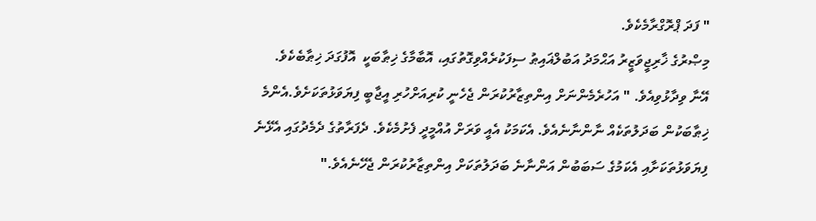" ފަދަ ޕްރޮގްރާމެކެވެ.
މިޞްރުގެ ޚާރިޖީވަޒީރު އަޙްމަދު އަބުލްޣައިޠު ސިފަކުރެއްވިގޮތުގައި، އޮބާމާގެ ޚިޠާބަކީ  އޮފުގަދަ ޚިޠާބެކެވެ. އޭނާ ވިދާޅުވިއެވެ. " އަހުރެމެންނަށް އިންތިޒާރުކުރަން ޖެހެނީ ކުރިއަށްހުރި އީޖާބީ ފިޔަވަޅުތަކަށެވެ.އެންމެ ޚިޠާބަކުން ބަދަލުތަކެއް ނާންނާނެއެވެ. އެކަމަކު އެއީ ވަރަށް އުއްމީދީ ފެށުމެކެވެ. ދެފަރާތުގެ ދެމެދުގައި އެޅޭނެ ފިޔަވަޅުތަކަށާއި އެކަމުގެ ސަބަބުން އަންނާނެ ބަދަލުތަކަށް އިންތިޒާރުކުރަން ޖެހޭނެއެވެ."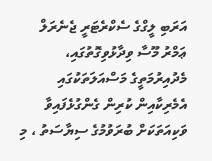އަރަބި ލީގްގެ ސެކްރެޓަރީ ޖެނެރަލް ޢަމްރު މޫސާ ވިދާޅުވިގޮތުގައި، މެދުއިރުމަތީގެ މަސްއަލަތަކުގައި އެމެރިކާއިން ކުރިން ގެންގުޅެފައިވާ ވަކިއަތަކަށް ބުރަވުމުގެ ސިޔާސަތު ، މި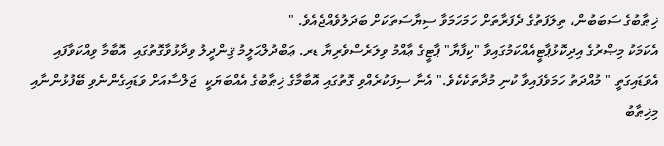ޚިޠާބުގެ ސަބަބުން، ތިލަފަތުގެ ދެފަރާތަށް ހަމަހަމަވާ ސިޔާސަތަކަށް ބަދަލުވެއްޖެއެވެ. "
އެކަމަކު މިޞްރުގެ އިދިކޮޅުޕާޓީއެއްކަމުގައިވާ "ކިފާޔާ" ޕާޓީގެ ޢާއްމު ވިލަރެސްވެރިޔާ ޑރ. ޢަބްދުލްޙަލީމު ޤިންދީލު ވިދާޅުވާގޮތުގައި  އޮބާމާ ވިއްކަވާފައި އެވަޑައިގަތީ " މުއްދަތު ހަމަވެފައިވާ ކުނި މުދާތަކެކެވެ." އެނާ ސިފަކުރެއްވި ގޮތުގައި އޮބާމާގެ ޚިޠާބުގެ އެއްބަޔަކީ  ޖަލްސާއަށް ވަޑައިގެންނެވި ބޭފުޅުންނާއި މިޚިޠާބު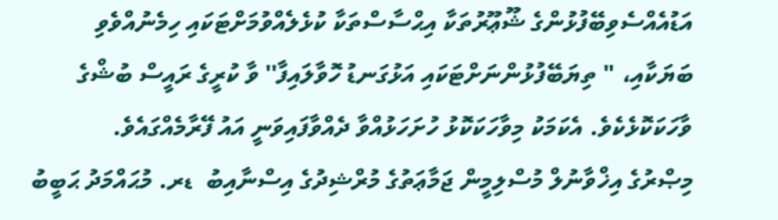އަޑުއެއްސެވިބޭފުޅުންގެ ޝޫޢޫރުތަކާ އިޙްސާސްތަކާ ކުޅެލެއްވުމަށްޓަކައި ހިމެނުއްވެވި ބަޔަކާއި، " ތިޔަބޭފުޅުންނަށްޓަކައި އަޅުގަނޑު ހޮވާލައިފާ'' ވާ ކުރީގެ ރައީސް ބުޝްގެ ވާހަކަކޮޅެކެވެ. އެކަމަކު މިވާހަކަކޮޅު ހުށަހަޅުއްވާ ދެއްވާފައިވަނީ އައު ފޭރާމެއްގައެވެ.
މިޞްރުގެ އިޚްވާނުލް މުސްލިމީން ޖަމާޢަތުގެ މުރްޝިދުގެ އިސްނާއިބު  ޑރ. މުޙައްމަދު ޙަބީބު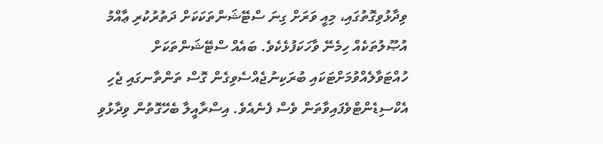ވިދާޅުވިގޮތުގައި، މިއީ ވަރަށް ގިނަ ސްޓޭޝަންތަކަކަށް ދަތުރުކުރި ޢާއްމު އުޞޫލުތަކެއް ހިމެނޭ ވާހަކަފުޅެކެވެ. ބައެއް ސްޓޭޝަންތަކަށް ހުއްޓަވާލެއްވުމަށްޓަކައި ބުރަކިނުޖެއްސެވިގެން ގޮސް ތަންތާނގައި ޖެހި އެކްސިޑެންޓްވެފައިވާތަން ވެސް ފެނެއެވެ. އިސްރާއީލާ ބެހޭގޮތުން ވިދާޅުވި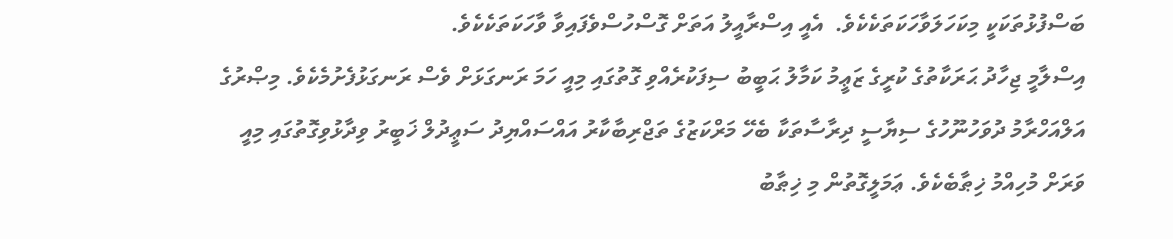ބަސްފުޅުތަކަކީ މިކަހަލަވާހަކަތަކެކެވެ.  އެއީ އިސްރާއީލު އަތަށް ގޮސްހުސްވެފައިވާ ވާހަކަތަކެކެވެ.
އިސްލާމީ ޖިހާދު ޙަރަކާތުގެ ކުރީގެ ޒަޢީމު ކަމާލު ޙަބީބު ސިފަކުރެއްވި ގޮތުގައި މިއީ ހަމަ ރަނގަޅަށް ވެސް ރަނގަޅުފެށުމެކެވެ. މިޞްރުގެ އަލްއަހްރާމު ދުވަހުނޫހުގެ ސިޔާސީ ދިރާސާތަކާ ބެހޭ މަރްކަޒުގެ ތަޖްރިބާކާރު އައްސައްޔިދު ސަޢީދުލް ޚަބީރު ވިދާޅުވިގޮތުގައި މިއީ ވަރަށް މުހިއްމު ޚިޠާބެކެވެ. ޢަމަލީގޮތުން މި ޚިޠާބު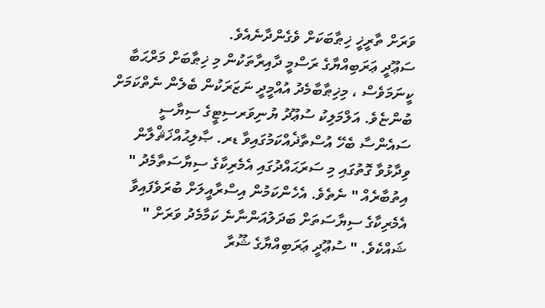ވަރަށް ތާރީޚީ ޚިޠާބަކަށް ވެގެންދާނެއެވެ.
ސަޢޫދީ ޢަރަބިއްޔާގެ ރަސްމީ ދާއިރާތަކުން މި ޚިޠާބަށް މަރްޙަބާ ކީނަމަވެސް ، މިޚިޠާބާމެދު އުއްމީދީ ނަޒަރަކުން ބެލެން ނެތްކަމަށް ބުންޏެވެ. އަލްމަލިކު ސުޢޫދު ޔުނިވަރސިޓީގެ ސިޔާސީ ސައެންސާ ބެހޭ އުސްތާޛެއްކަމުގައިވާ ޑރ. ޞާލިޙުއްޚަޘްލާން ވިދާޅުވާ ގޮތުގައި މި ސަރަޙައްދުގައި އެމެރިކާގެ ސިޔާސަތާމެދު " އިތުބާރެއް " ނެތެވެ. އެހެންކަމުން އިސްރާއީލަށް ބުރަވެފައިވާ އެމެރިކާގެ ސިޔާސަތަށް ބަދަލުއަންނާނެ ކަމާމެދު ވަރަށް " ޝައްކެވެ. " ސުޢޫދީ ޢަރަބިއްޔާގެ ޝޫރާ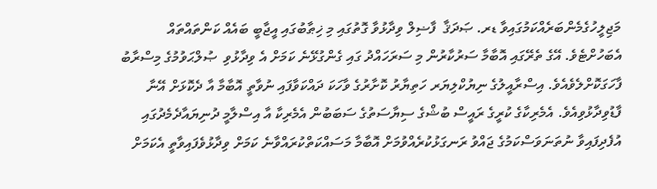މަޖިލީހުގެމެންބަރެއްކަމުގައިވާ ޑރ. ޞަދަޤާ  ފާޟިލް ވިދާޅުވާ ގޮތުގައި މި ޚިޠާބުގައި އީޖާބީ ބައެއް ކަންތައްތައް އެބަހުށްޓެވެ. އޭގެ ތެރޭގައި އޮބާމާ ސަރުކާރުން މި ސަރަހައްދު ގައި ގެންގުޅޭނެ ކަމަށް އެ ވިދާޅުވި  ޞުލްޙަވުމުގެ މިސްރާބު ފާހަގަކޮށްލެވެއެވެ. އިސްރާއީލުގެ ނިޔުކްލިޔަރ ހަތިޔާރު ކޮށާރުގެ ވާހަކަ ދައްކަވާފައި ނުވާތީ އޮބާމާ އާ ދެކޮޅަށް އޭނާ ފާޑުވިދާޅުވިއެވެ. އެމެރިކާގެ ކުރީގެ ރައީސް ބުޝްގެ ސިޔާސަތުގެ ސަބަބުން އެމެރިކާ އާ އިސްލާމީ ދުނިޔައާދެމެދުގައި އުފެދިފައިވާ ނުތަނަވަސްކަމުގެ ޖައްވު ރަނގަޅުކުރެއްވުމަށް އޮބާމާ މަސައްކަތްކުރައްވާނެ ކަމަށް ވިދާޅުވެފައިވާތީ އެކަމަށް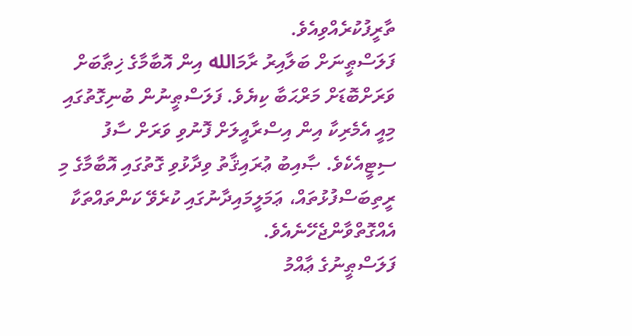ތާރީފުކުރެއްވިއެވެ.
ފަލަސްޠީނަށް ބަލާއިރު ރާމަالله އިން އޮބާމާގެ ޚިޠާބަށް ވަރަށްބޮޑަށް މަރްޙަބާ ކިޔެވެ. ފަލަސްޠީނުން ބުނިގޮތުގައި މިއީ އެމެރިކާ އިން އިސްރާއީލަށް ފޮނުވި ވަރަށް ސާފު ސިޓީއެކެވެ. ޞާއިބު ޢުރައިޤާތު ވިދާޅުވި ގޮތުގައި އޮބާމާގެ މި ރީތިބަސްފުޅުތައް، ޢަމަލީމައިދާނުގައި ކުރެވޭ ކަންތައްތަކާ  އެއްގޮތްވާންޖެހޭނެއެވެ.
ފަލަސްޠީނުގެ ޢާއްމު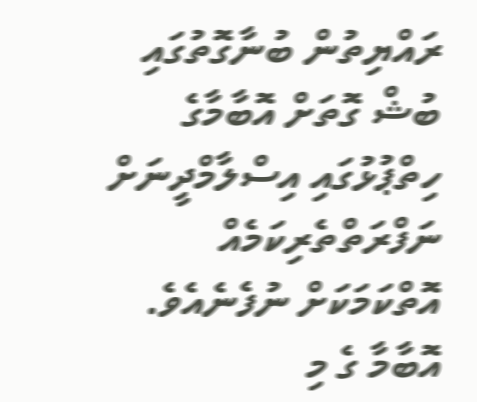ރައްޔިތުން ބުނާގޮތުގައި ބުޝް ގޮތަށް އޮބާމާގެ ހިތްޕުޅުގައި އިސްލާމްދީނަށް ނަފްރަތްތެރިކަމެއް އޮތްކަމަކަށް ނުފެނެއެވެ. އޮބާމާ ގެ މި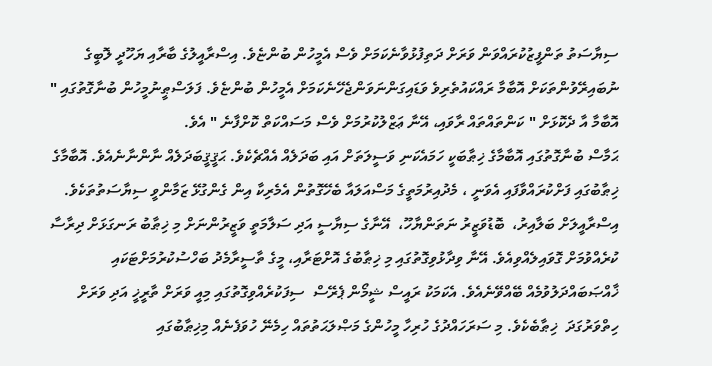ސިޔާސަތު ތަންފީޒުކުރައްވަން ވަރަށް ދަތިފުޅުވާނެކަމަށް ވެސް އެމީހުން ބުންޏެވެ. އިސްރާއީލުގެ ބާރާއި ޔަހޫދީ ލޮބީގެ ނުބައިރޭވުންތަކަށް އޮބާމާ ރައްކައުތެރިވެ ވަޑައިގަންނަވަންޖެހޭނެކަމަށް އެމީހުން ބުންޏެވެ. ފަލަސްޠީނުމީހުން ބުނާގޮތުގައި " އޮބާމާ އާ ދެކޮޅަށް " ކަންތައްތައް ރާވައި، އޭނާ ޢަޒްލުކުރުމަށް ވެސް މަސައްކަތް ކޮށްފާނެ " އެވެ.
ޙަމާސް ބުނާގޮތުގައި އޮބާމާގެ ޚިޠާބަކީ ހަމައެކަނި ވަސީލަތަށް އައި ބަދަލެއް އެއްޗެކެވެ. ޙަޤީޤީބަދަލެއް ނާންނާނެއެވެ. އޮބާމާގެ ޚިޠާބުގައި ފަށްކުރައްވާފައި އެވަނީ ، މެދުއިރުމަތީގެ މަސްއަލައާ ބެހޭގޮތުން އެމެރިކާ އިން ގެންގުޅޭ ޒަމާންވީ ސިޔާސަތުތަކެވެ.
އިސްރާއީލަށް ބަލާއިރު،  ބޮޑުވަޒީރު ނަތަންޔާހޫ،  އޭނާގެ ސިޔާސީ އަދި ސަލާމަތީ ވަޒީރުންނަށް މި ޚިޠާބު ރަނގަޅަށް ދިރާސާ ކުރެއްވުމަށް ގޮވައިލެއްވިއެވެ. އޭނާ ވިދާޅުވިގޮތުގައި މި ޚިޠާބުގެ އޮށްޓަރާއި، މީގެ ތާސީރާމެދު ބަހްސުކުރުމަށްޓަކައި ޚާއްޞަބައްދަލުވުމެއް ބޭއްވޭނެއެވެ. އެކަމަކު ރައީސް ޝީމޯން ޕެރޭސް  ސިފަކުރެއްވިގޮތުގައި މިއީ ވަރަށް ތާރީޚީ އަދި ވަރަށް ހިތްވަރުގަދަ  ޚިޠާބެކެވެ. މި ސަރަހައްދުގެ ހުރިހާ މީހުންގެ މަޞްލަޙަތުތައް ހިމެނޭ ހުވަފެނެއް މިޚިޠާބުގައި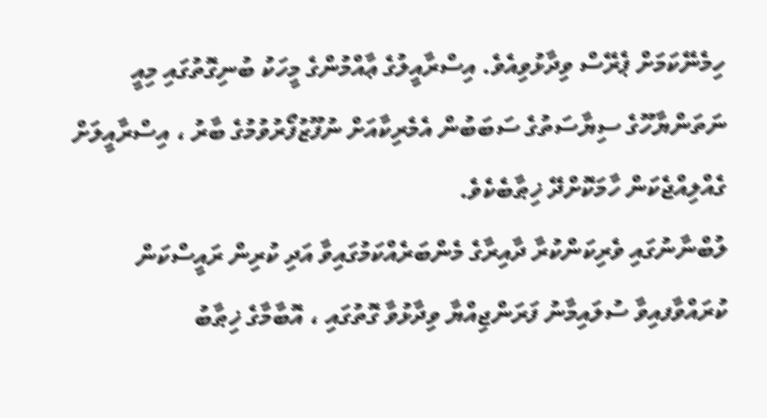ހިމެނޭކަމަށް ޕެރޭސް ވިދާޅުވިއެވެ. އިސްރާއީލުގެ ޢާއްމުންގެ މީހަކު ބުނިގޮތުގައި މިއީ ނަތަންޔާހޫގެ ސިޔާސަތުގެ ސަބަބުން އެމެރިކާއަށް ނުފޫޒުފޯރުވުމުގެ ބާރު ، އިސްރާއީލަށް ގެއްލިއްޖެކަން ހާމަކޮށްދޭ ޚިޠާބެކެވެ.
ލުބްނާނުގައި ވެރިކަންކުރާ ދާއިރާގެ މެންބަރެއްކަމުގައިވާ އަދި ކުރިން ރައީސްކަން ކުރައްވާފއިވާ ސުލައިމާނު ފަރަންޖިއްޔާ ވިދާޅުވާ ގޮތުގައި ، އޮބާމާގެ ޚިޠާބު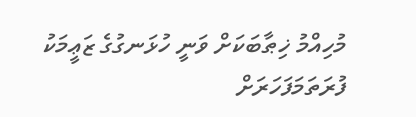މުހިއްމު ޚިޠާބަކަށް ވަނީ ހުޅަނގުގެ ޒަޢީމަކު ފުރަތަމަފަހަރަށް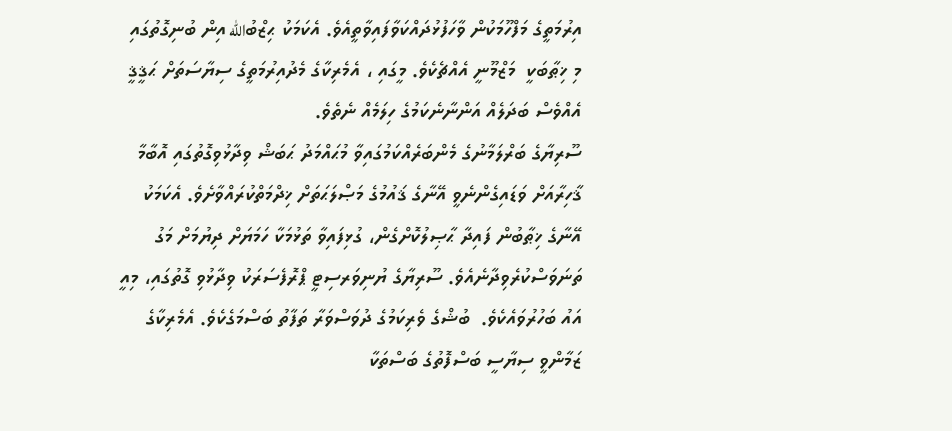އިރުމަތީގެ މަފްހޫމަކުން ވާހަފުޅުދައްކަވާފައިވާތީއެވެ. އެކަމަކު ޙިޒްބުالله އިން ބުނިގޮތުގައި މި ޚިޠާބަކީ  މަޒްމޫނީ އެއްޗެކެވެ. މީގައި ، އެމެރިކާގެ މެދުއިރުމަތީގެ ސިޔާސަތަށް ޙަޤީޤީ އެއްވެސް ބަދަލެއް އަންނާނެކަމުގެ ހިލަމެއް ނެތެވެ.
ސޫރިޔާގެ ބަރްލަމާނުގެ މެންބަރެއްކަމުގައިވާ މުޙައްމަދު ޙަބަޝް ވިދާޅުވިގޮތުގައި އޮބާމާ ޤާހިރާއަށް ވަޑައިގެންނެވީ އޭނާގެ ޤައުމުގެ މަޞްލަޙަތަށް ޚިދްމަތްކުރައްވާށެވެ. އެކަމަކު އޭނާގެ ޚިޠާބުން ފައިދާ ޙާޞިލުކޮށްގެން، ގުޅިފައިވާ ތަޅުމަކާ ހަމަޔަށް ދިޔުމަށް މަގު ތަނަވަސްކުރެވިދާނެއެވެ. ސޫރިޔާގެ ޔުނިވަރސިޓީ ޕްރޮފެސަރަކު ވިދާޅުވި ގޮތުގައި، މިއީ އައު ބަހުރުވައެކެވެ.  ބުޝްގެ ވެރިކަމުގެ ދުވަސްވަރާ ތަފާތު ބަސްމަގެކެވެ. އެމެރިކާގެ ޒަމާންވީ ސިޔާސީ ބަސްފޮތުގެ ބަސްތަކާ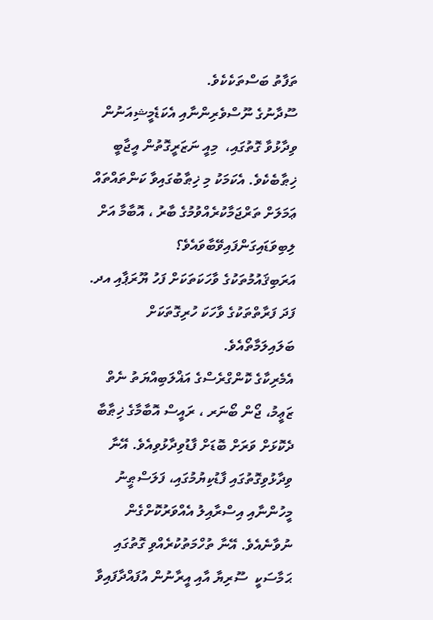ތަފާތު ބަސްތަކެކެވެ.
ސޫދާނުގެ ނޫސްވެރިންނާއި އެކަޑެމީޝިއަނުން ވިދާޅުވާ ގޮތުގައި،  މިއީ ނަޒަރީގޮތުން އީޖާބީ ޚިޠާބެކެވެ. އެކަމަކު މި ޚިޠާބުގައިވާ ކަންތައްތައް ޢަމަލަށް ތަރްޖަމާކުރެއްވުމުގެ ބާރު ، އޮބާމާ އަށް ލިބިވަޑައިގަންފައިވޭބާވައެވެ؟
އަރަބިޤައުމުތަކުގެ ވާހަކަތަކަށް ފަހު ޔޫރަޕާއި އދ. ފަދަ ފަރާތްތަކުގެ ވާހަކަ ހުރިގޮތަކަށް ބަލައިލަމާތޯއެވެ.
އެމެރިކާގެ ކޮންގްރެސްގެ އަޣްލަބިއްޔަތު ނެތް ޒަޢީމު، ޖޯން ބޯނަރ ، ރައީސް އޮބާމާގެ ޚިޠާބާ ދެކޮޅަށް ވަރަށް ބޮޑަށް ފާޑުވިދާޅުވިއެވެ. އޭނާ ވިދާޅުވިގޮތުގައި ފާޑުކިޔުމުގައި، ފަލަސްޠީނު މީހުންނާއި އިސްރާއިލު އެއްވަރުކޮށްގެން ނުވާނެއެވެ. އޭނާ ތުހްމަތުކުރެއްވި ގޮތުގައި ޙަމާސަކީ  ސޫރިޔާ އާއި އީރާނުން އުފައްދާފައިވާ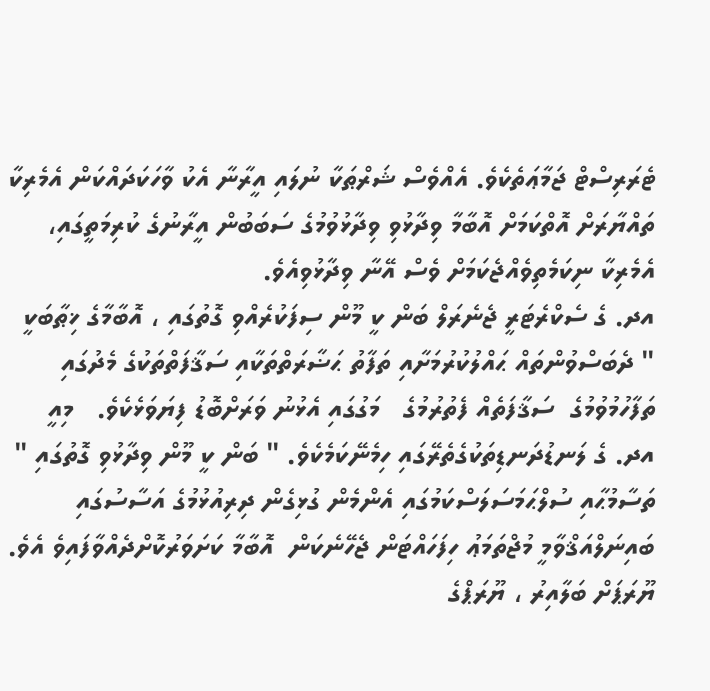ޓެރަރިސްޓް ޖަމާޢަތެކެވެ. އެއްވެސް ޝަރްޠަކާ ނުލައި އީރާނާ އެކު ވާހަކަދައްކަން އެމެރިކާ ތައްޔާރަށް އޮތްކަމަށް އޮބާމާ ވިދާޅުވި ވިދާޅުވުމުގެ ސަބަބުން އީރާނުގެ ކުރިމަތީގައި،  އެމެރިކާ ނިކަމެތިވެއްޖެކަމަށް ވެސް އޭނާ ވިދާޅުވިއެވެ.
އދ. ގެ ސެކްރެޓަރީ ޖެނެރަލް ބަން ކީ މޫން ސިފަކުރެއްވި ގޮތުގައި ، އޮބާމާގެ ޚިޠާބަކީ " ދެބަސްވުންތައް ޙައްލުކުރުމަށާއި ތަފާތު ޙަޟާރަތްތަކާއި ސަޤާފަތްތަކުގެ މެދުގައި ތަފާހުމުވުމުގެ  ސަޤާފަތެއް ފެތުރުމުގެ   މަގުގައި އެޅުނު ވަރަށްބޮޑު ފިޔަވަޅެކެވެ.   މިއީ އދ. ގެ ލަނޑުދަނޑިތަކުގެތެރޭގައި ހިމެނޭކަމެކެވެ. " ބަން ކީ މޫން ވިދާޅުވި ގޮތުގައި " ތަސާމުޙާއި ސުލްޙަމަސަލަސްކަމުގައި އެންމެން ގުޅިގެން ދިރިއުޅުމުގެ އަސާސުގައި ބައިނަލްއަޤްވާމީ މުޖްތަމަޢު ހިފަހައްޓަން ޖެހޭނެކަން  އޮބާމާ ކަށަވަރުކޮށްދެއްވާފައިވެ އެވެ.
ޔޫރަޕަށް ބަލާއިރު ، ޔޫރަޕްގެ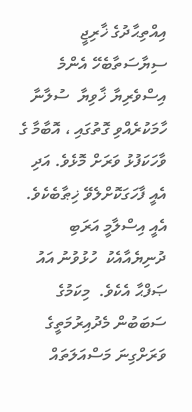އިއްތިޙާދުގެ ޚާރިޖީ ސިޔާސަތާބެހޭ އެންމެ އިސްވެރިޔާ ޚާވިޔާ  ސުލާނާ  ހާމަކުރެއްވި ގޮތުގައި ، އޮބާމާ ގެ ވާހަކަފުޅު ވަރަށް މޮޅެވެ. އަދި އެއީ ފާހަގަކޮށްލެވޭ ޚިޠާބެކެވެ. އެއީ އިސްލާމީ އަރަބި ދުނިޔެއާއެކު  ހުޅުވުނު އައު ޞަފްޙާ އެކެވެ.  މިކަމުގެ ސަބަބުން މެދުއިރުމަތީގެ ވަރަށްގިނަ މަސްއަލަތައް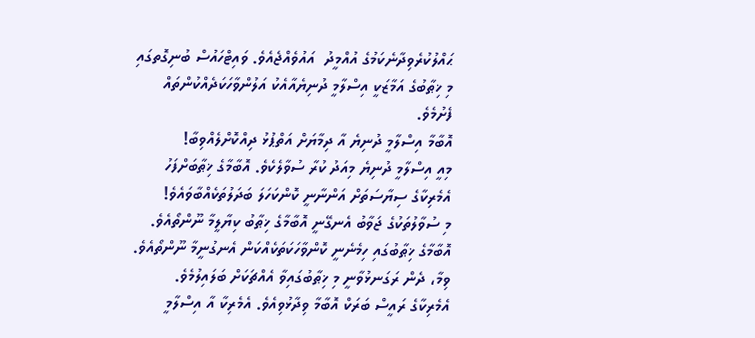ޙައްލުކުރެވިދާނެކަމުގެ އުއްމީދު  އައުވެއްޖެއެވެ. ވައިޓްހައުސް ބުނިގޮތގައި މި ޚިޠާބުގެ އަމާޒަކީ އިސްލާމީ ދުނިޔެއާއެކު އަލުންވާހަކަދެއްކުންތައް ފެށުމެވެ.
އޮބާމާ އިސްލާމީ ދުނިޔެ އާ ދިމާޔަށް އަތްޕުޅު ދިއްކޮށްލެއްވިބާ!
މިއީ އިސްލާމީ ދުނިޔެ މިއަދު ކުރާ ސުވާލެކެވެ. އޮބާމާގެ ޚިޠާބަށްފަހު އެމެރިކާގެ ސިޔާސަތަށް އަންނާނީ ކޮންކަހަލަ ބަދަލުތަކެއްބާވައެވެ!
މި ސުވާލުތަކުގެ ޖަވާބު އެނގޭނީ އޮބާމާގެ ޚިޠާބު ކިޔާލީމާ ނޫންތޯއެވެ. އޮބާމާގެ ޚިޠާބުގައި ހިމެނެނީ ކޮންވާހަކަތަކެއްކަން އެނގުނީމާ ނޫންތޯއެވެ. ވިމާ، ދެން ރަގަނޅުވާނީ މި ޚިޠާބުގައިވާ އެއްޗަކަށް ބަލައިލުމެވެ.
އެމެރިކާގެ ރައީސް ބަރަކް އޮބާމާ ވިދާޅުވިއެވެ. އެމެރިކާ އާ އިސްލާމީ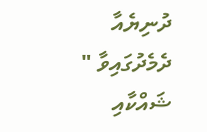ދުނިޔެއާ ދެމެދުގައިވާ " ޝައްކާއި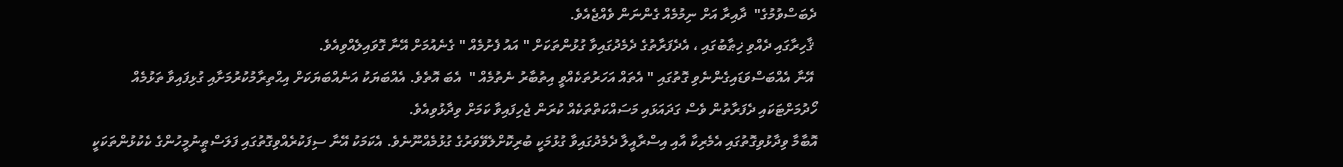ދެބަސްވުމުގެ"  ދާއިރާ އަށް ނިމުމެއް ގެންނަން ވެއްޖެއެވެ.
 ޤާހިރާގައި ދެއްވި ޚިޠާބުގައި ، އެދެފަރާތުގެ ދެމެދުގައިވާ ގުޅުންތަކަށް " އައު ފެށުމެއް " ގެނެއުމަށް އޭނާ ގޮވައިލެއްވިއެވެ.
 އޭނާ އެއްބަސްވަޑައިގެންނެވި ގޮތުގައި " އެތައް އަހަރުތަކެއްވީ އިތުބާރު ނެތުމެއް "  އެބަ އޮތެވެ. އެއްބަޔަކު އަނެއްބަޔަކަށް އިޙްތިރާމުކުރުމަށާއި ގުޅިފައިވާ ތަޅުމެއް ހޯދުމަށްޓަކައި ދެފަރާތުން ވެސް ގަދައަޅައި މަސައްކަތްތަކެއް ކުރަން ޖެހިފައިވާ ކަމަށް ވިދާޅުވިއެވެ.
އޮބާމާ ވިދާޅުވިގޮތުގައި އެމެރިކާ އާއި އިސްރާއީލާ ދެމެދުގައިވާ ގުޅުމަކީ ބުރިކޮށްލެވޭވަރުގެ ގުޅުމެއްނޫނެވެ. އެކަމަކު އޭނާ ސިފަކުރެއްވިގޮތުގައި ފަލަސްޠީނުމީހުންގެ ކެކުޅުންތަކަކީ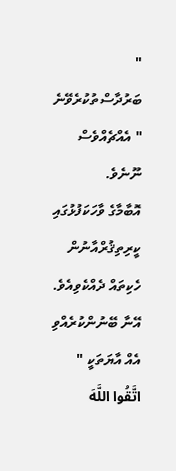" ބަރުދާސްތުކުރެވޭނެ " އެއްޗެއްވެސް ނޫނެވެ.
އޮބާމާގެ ވާހަކަފުޅުގައި ކީރިތިޤުރްއާނުން ހެކިތައް ދެއްކެވިއެވެ. އޭނާ ބޭނުންކުރެއްވި އެއް އާޔަތަކީ " اتَّقُوا اللَّهَ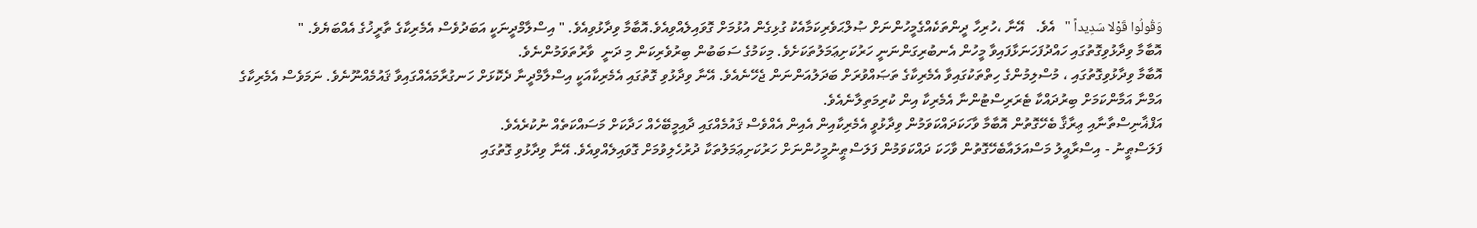وَقُولُوا قَوْلا سَدِيداً "   އެވެ.   އޭނާ ،ހުރިހާ ދީންތަކެއްގެމީހުންނަށް ޞުލްޙަވެރިކަމާއެކު ގުޅިގެން އުޅުމަށް ގޮވައިލެއްވިއެވެ.އޮބާމާ ވިދާޅުވިއެވެ. " އިސްލާމްދީނަކީ އަބަދުވެސް އެމެރިކާގެ ތާރީޚުގެ އެއްބަޔެވެ. "
އޮބާމާ ވިދާޅުވިގޮތުގައި ހައްދުފަހަނަޅާފައިވާ މީހުން އެނބުރިގަންނަނީ ހަރުކަށިޢަމަލުތަކަށެވެ. މިކަމުގެ ސަބަބުން ބިރުވެރިކަން މި ދަނީ  ވާރުތަވަމުންނެވެ.
އޮބާމާ ވިދާޅުވިގޮތުގައި ، މުސްލިމުންގެ ހިތްތަކުގައިވާ އެމެރިކާގެ ތަޞައްވުރަށް ބަދަލުއަންނަން ޖެހޭނެއެވެ. އޭނާ ވިދާޅުވި ގޮތުގައި އެމެރިކާއަކީ އިސްލާމްދީނާ ދެކޮޅަށް ހަނގުރާމައެއްގައިވާ ޤައުމެއްނޫނެވެ. ނަމަވެސް އެމެރިކާގެ އަމްނާ އަމާންކަމަށް ބިރުދައްކާ ޓެރަރިސްޓުންނާ އެމެރިކާ އިން ކުރިމަތިލާނެއެވެ.
އަފްޣާނިސްތާނާއި ޢިރާޤާ ބެހޭގޮތުން އޮބާމާ ވާހަކަދައްކަވަމުން ވިދާޅުވީ އެމެރިކާއިން އެއިން އެއްވެސް ޤައުމެއްގައި ދާއިމީބޭހެއް ހަދާކަށް މަސައްކަތެއް ނުކުރެއެވެ.
ފަލަސްޠީނު - އިސްރާއީލު މަސްއަލައާބެހޭގޮތުން ވާހަކަ ދައްކަވަމުން ފަލަސްޠީނުމީހުންނަށް ހަރުކަށިޢަމަލުތަކާ ދުރުހެލިވުމަށް ގޮވައިލެއްވިއެވެ. އޭނާ ވިދާޅުވި ގޮތުގައި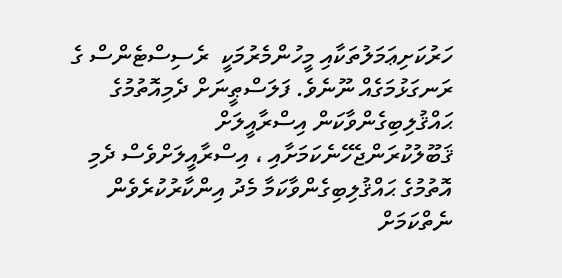ހަރުކަށިޢަމަލުތަކާއި މީހުންމެރުމަކީ  ރެސިސްޓެންސް ގެ ރަނގަޅުމަގެއް ނޫނެވެ. ފަލަސްޠީނަށް ދެމިއޮތުމުގެ ޙައްޤުލިބިގެންވާކަން އިސްރާއީލަށް ޤަބޫލުކުރަންޖެހޭނެކަމަށާއި ، އިސްރާއީލަށްވެސް ދެމި އޮތުމުގެ ޙައްޤުލިބިގެންވާކަމާ މެދު އިންކާރުކުރެވެން ނެތްކަމަށް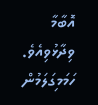އޮބާމާ ވިދާޅުވިއެވެ.
ހަމަމިގަލަމުން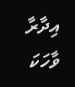އިދާރާ
ވާހަކަ